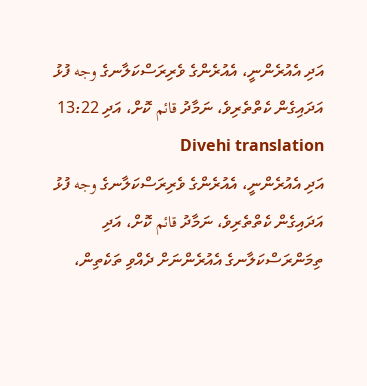އަދި އެއުރެންނީ، އެއުރެންގެ ވެރިރަސްކަލާނގެ وجه ފުޅު އަދައިގެން ކެތްތެރިވެ، ނަމާދު قائم ކޮށް، އަދި 13:22 Divehi translation
އަދި އެއުރެންނީ، އެއުރެންގެ ވެރިރަސްކަލާނގެ وجه ފުޅު އަދައިގެން ކެތްތެރިވެ، ނަމާދު قائم ކޮށް، އަދި ތިމަންރަސްކަލާނގެ އެއުރެންނަށް ދެއްވި ތަކެތިން،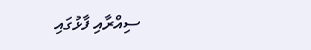ސިއްރާއި ފާޅުގައި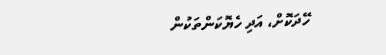ހޭދަކޮށް، އަދި ހެޔޮކަންތަކުން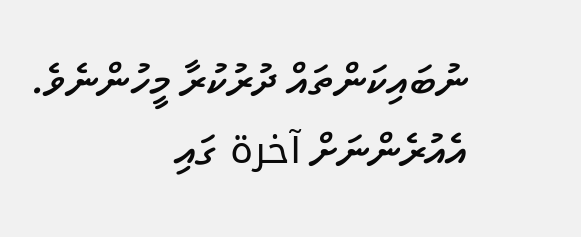ނުބައިކަންތައް ދުރުކުރާ މީހުންނެވެ. އެއުރެންނަށް آخرة ގައި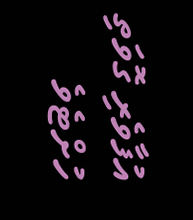އުފާވެރި ގޮވަތި ހުށްޓެވެ